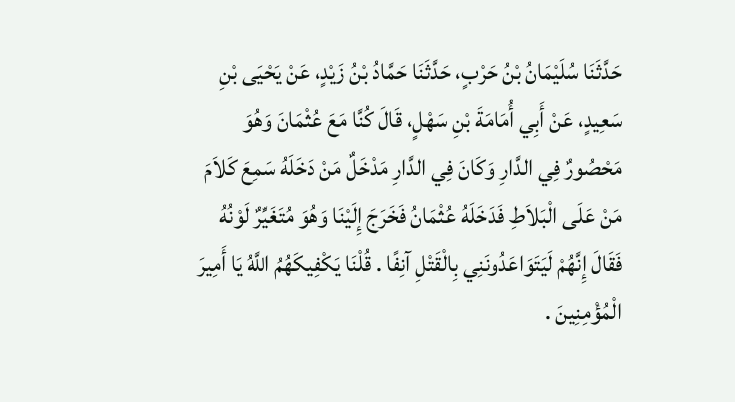حَدَّثَنَا سُلَيْمَانُ بْنُ حَرْبٍ، حَدَّثَنَا حَمَّادُ بْنُ زَيْدٍ، عَنْ يَحْيَى بْنِ سَعِيدٍ، عَنْ أَبِي أُمَامَةَ بْنِ سَهْلٍ، قَالَ كُنَّا مَعَ عُثْمَانَ وَهُوَ مَحْصُورٌ فِي الدَّارِ وَكَانَ فِي الدَّارِ مَدْخَلٌ مَنْ دَخَلَهُ سَمِعَ كَلاَمَ مَنْ عَلَى الْبَلاَطِ فَدَخَلَهُ عُثْمَانُ فَخَرَجَ إِلَيْنَا وَهُوَ مُتَغَيِّرٌ لَوْنُهُ فَقَالَ إِنَّهُمْ لَيَتَوَاعَدُونَنِي بِالْقَتْلِ آنِفًا . قُلْنَا يَكْفِيكَهُمُ اللَّهُ يَا أَمِيرَ الْمُؤْمِنِينَ .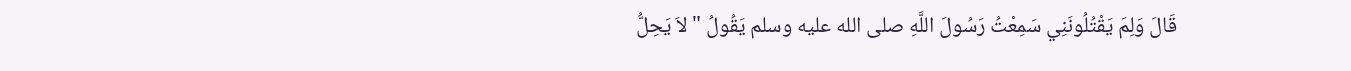قَالَ وَلِمَ يَقْتُلُونَنِي سَمِعْتُ رَسُولَ اللَّهِ صلى الله عليه وسلم يَقُولُ " لاَ يَحِلُّ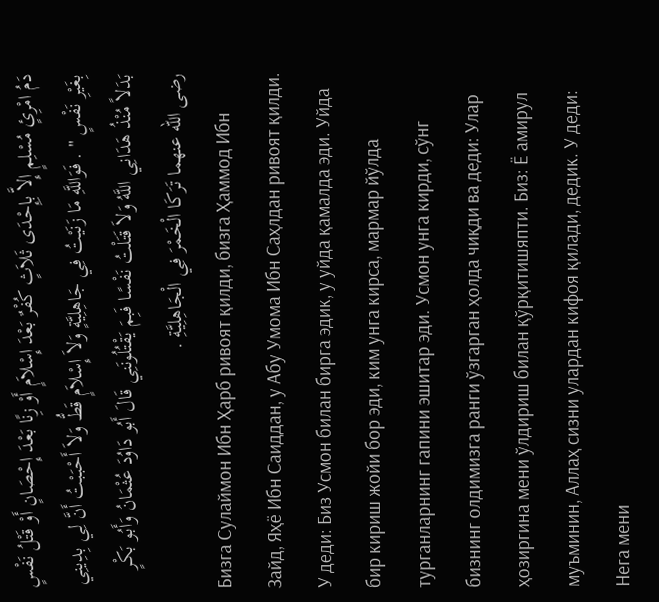دَمُ امْرِئٍ مُسْلِمٍ إِلاَّ بِإِحْدَى ثَلاَثٍ كُفْرٌ بَعْدَ إِسْلاَمٍ أَوْ زِنًا بَعْدَ إِحْصَانٍ أَوْ قَتْلُ نَفْسٍ بِغَيْرِ نَفْسٍ " . فَوَاللَّهِ مَا زَنَيْتُ فِي جَاهِلِيَّةٍ وَلاَ إِسْلاَمٍ قَطُّ وَلاَ أَحْبَبْتُ أَنَّ لِي بِدِينِي بَدَلاً مُنْذُ هَدَانِي اللَّهُ وَلاَ قَتَلْتُ نَفْسًا فَبِمَ يَقْتُلُونَنِي قَالَ أَبُو دَاوُدَ عُثْمَانُ وَأَبُو بَكْرٍ رضى الله عنهما تَرَكَا الْخَمْرَ فِي الْجَاهِلِيَّةِ .
Бизга Сулаймон Ибн Ҳарб ривоят қилди, бизга Ҳаммод Ибн Зайд, Яҳё Ибн Саиддан, у Абу Умома Ибн Саҳлдан ривоят қилди. У деди: Биз Усмон билан бирга эдик, у уйда қамалда эди. Уйда бир кириш жойи бор эди, ким унга кирса, мармар йўлда турганларнинг гапини эшитар эди. Усмон унга кирди, сўнг бизнинг олдимизга ранги ўзгарган ҳолда чиқди ва деди: Улар ҳозиргина мени ўлдириш билан қўрқитишяпти. Биз: Ё амирул муъминин, Аллаҳ сизни улардан кифоя қилади, дедик. У деди: Нега мени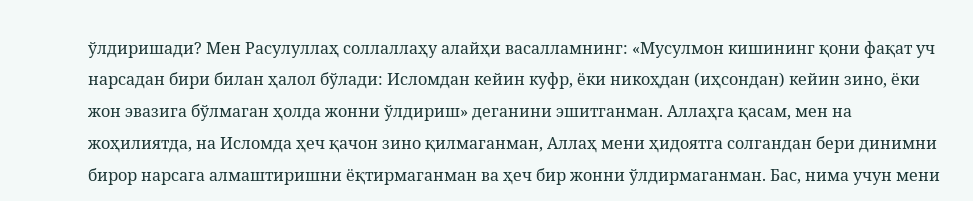ўлдиришади? Мен Расулуллаҳ соллаллаҳу алайҳи васалламнинг: «Мусулмон кишининг қони фақат уч нарсадан бири билан ҳалол бўлади: Исломдан кейин куфр, ёки никоҳдан (иҳсондан) кейин зино, ёки жон эвазига бўлмаган ҳолда жонни ўлдириш» деганини эшитганман. Аллаҳга қасам, мен на жоҳилиятда, на Исломда ҳеч қачон зино қилмаганман, Аллаҳ мени ҳидоятга солгандан бери динимни бирор нарсага алмаштиришни ёқтирмаганман ва ҳеч бир жонни ўлдирмаганман. Бас, нима учун мени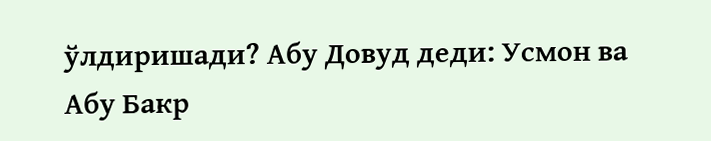ўлдиришади? Абу Довуд деди: Усмон ва Абу Бакр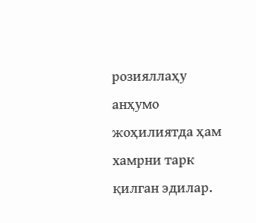розияллаҳу анҳумо жоҳилиятда ҳам хамрни тарк қилган эдилар.